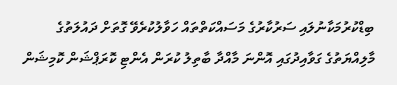ބިޑްކުރުމަކާނުލައި ސަރުކާރުގެ މަސައްކަތްތައް ހަވާލުކުރެވޭ ގޮތަށް ދައުލަތުގެ މާލިއްޔަތުގެ ގަވާއިދުގައި އޮންނަ މާއްދާ ބާތިލު ކުރަން އެންޓި ކޮރަޕްޝަން ކޮމިޝަން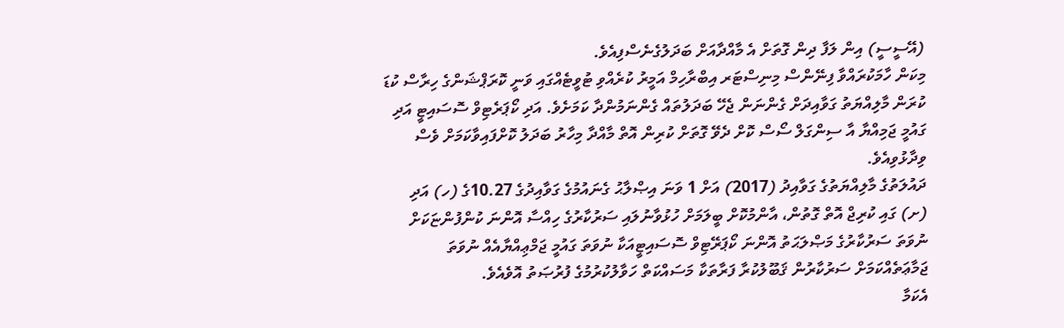(އޭސީސީ) އިން ލަފާ ދިން ގޮތަށް އެ މާއްދާއަށް ބަދަލުގެނެސްފިއެވެ.
މިކަން ހާމަކުރައްވާ ފިނޭންސް މިނިސްޓަރ އިބްރާހިމް އަމީރު ކުރެއްވި ޓުވީޓެއްގައި ވަނީ ކޮރަޕްޝަންގެ ހިރާސް ކުޑަ ކުރަން މާލިއްޔަތު ގަވާއިދަށް ގެންނަން ޖެހޭ ބަދަލުތައް ގެންނަމުންދާ ކަމަށެވެ. އަދި ކޯޕަރެޓިވް ސޮސައިޓީ އަދި ގައުމީ ޖަމިއްޔާ އާ ސިންގަލް ސޯސް ކޮށް ދެވޭ ގޮތަށް ކުރިން އޮތް މާއްދާ މިހާރު ބަދަލު ކޮށްފައިވާކަމަށް ވެސް ވިދާޅުވިއެވެ.
ދައުލަތުގެ މާލިއްޔަތުގެ ގަވާއިދު (2017) އަށް 1 ވަނަ އިޞްލާޙު ގެނައުމުގެ ގަވާއިދުގެ 10.27ގެ (ހ) އަދި (ށ) ގައި ކުރިޖް އޮތް ގޮތުން، އާންމުކޮށް ބީލަމަށް ހުޅުވާނުލައި ސަރުކާރުގެ ހިއްސާ އޮންނަ ކުންފުންޏަކަށް ނުވަތަ ސަރުކާރުގެ މަޞްލަޙަތު އޮންނަ ކޯޕަރޭޓިވް ސޮސައިޓީއަކާ ނުވަތަ ގައުމީ ޖަމްޢިއްޔާއެއް ނުވަތަ ޖަމާޢަތެއްކަމަށް ސަރުކާރުން ޤަބޫލުކުރާ ފަރާތަކާ މަސައްކަތް ހަވާލުކުރުމުގެ ފުރުޞަތު އޮވެއެވެ.
އެކަމާ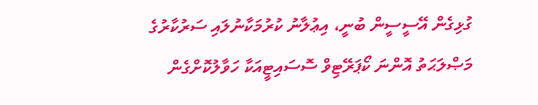ގުޅިގެން އޭސީސީން ބުނީ، އިޢުލާނު ކުރުމަކާނުލައި ސަރުކާރުގެ މަޞްލަޙަތު އޮންނަ ކޯޕަރޭޓިވް ސޮސައިޓީއަކާ ހަވާލުކޮށްގެން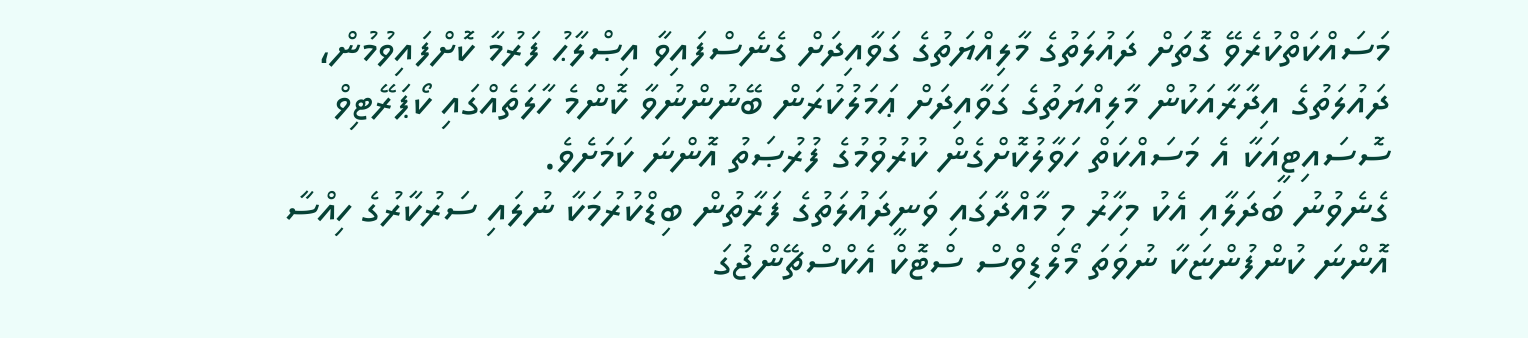މަސައްކަތްކުރެވޭ ގޮތަށް ދައުލަތުގެ މާލިއްޔަތުގެ ގަވާއިދަށް ގެނެސްފައިވާ އިޞްލާޙު ފަރުމާ ކޮށްފައިވުމުން، ދައުލަތުގެ އިދާރާއަކުން މާލިއްޔަތުގެ ގަވާއިދަށް ޢަމަލުކުރަން ބޭނުންނުވާ ކޮންމެ ހާލަތެއްގައި ކޯޕަރޭޓިވް ސޮސައިޓީއަކާ އެ މަސައްކަތް ހަވާލުކޮށްގެން ކުރުވުމުގެ ފުރުޞަތު އޮންނަ ކަމަށެވެ.
ގެނެވުނު ބަދަލާއި އެކު މިހާރު މި މާއްދާގައި ވަނީދައުލަތުގެ ފަރާތުން ބިޑްކުރުމަކާ ނުލައި ސަރުކާރުގެ ހިއްސާ އޮންނަ ކުންފުންޏަކާ ނުވަތަ މޯލްޑިވްސް ސްޓޮކް އެކްސްޗޭންޖުގަ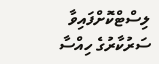ލިސްޓްކޮށްފައިވާ ސަރުކާރުގެ ހިއްސާ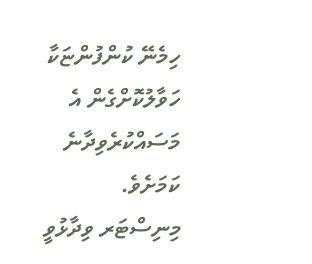ހިމެނޭ ކުންފުންޏަކާ ހަވާލުކޮށްގެން އެ މަސައްކުރެވިދާނެ ކަމަށެވެ.
މިނިސްޓަރ ވިދާޅުވީ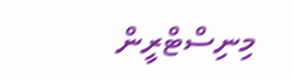މިނިސްޓްރީން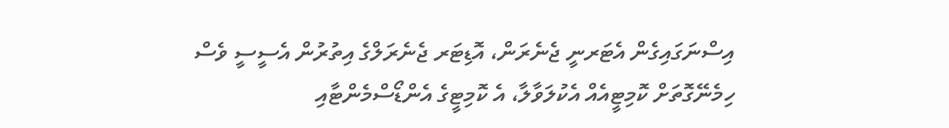އިސްނަގައިގެން އެޓަރނީ ޖެނެރަން، އޮޑިޓަރ ޖެނެރަލްގެ އިތުރުން އެސީސީ ވެސް ހިމެނޭގޮތަށް ކޮމިޓީއެއް އެކުލަވާލާ، އެ ކޮމިޓީގެ އެންޑޯސްމެންޓާއި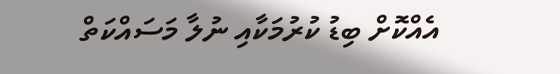އެއްކޮށް ބިޑު ކުރުމަކާއި ނުލާ މަސައްކަތް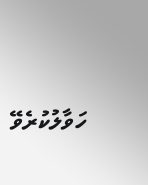ހަވާލުކުރެވޭ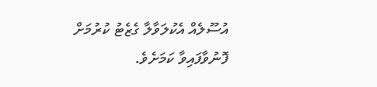އުސޫލެއް އެކުލަވާލާ ގެޒެޓު ކުރުމަށް ފޮނުވާފައިވާ ކަމަށެވެ.